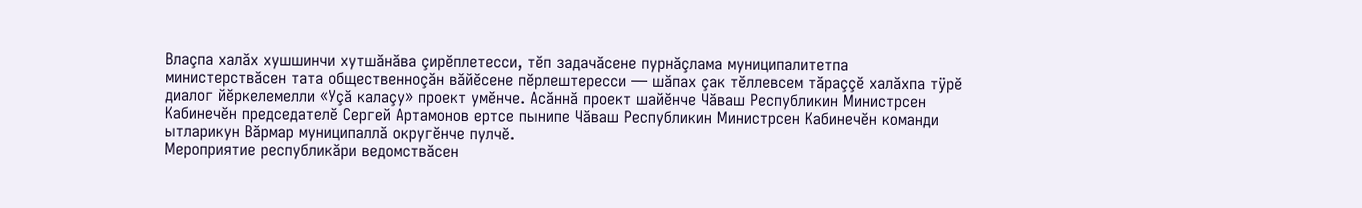Влаçпа халăх хушшинчи хутшăнăва çирĕплетесси, тĕп задачăсене пурнăçлама муниципалитетпа министерствăсен тата общественноçăн вăйĕсене пĕрлештересси — шăпах çак тĕллевсем тăраççĕ халăхпа тÿрĕ диалог йĕркелемелли «Уçă калаçу» проект умĕнче. Асăннă проект шайĕнче Чăваш Республикин Министрсен Кабинечĕн председателĕ Сергей Артамонов ертсе пынипе Чăваш Республикин Министрсен Кабинечĕн команди ытларикун Вăрмар муниципаллă округĕнче пулчĕ.
Мероприятие республикăри ведомствăсен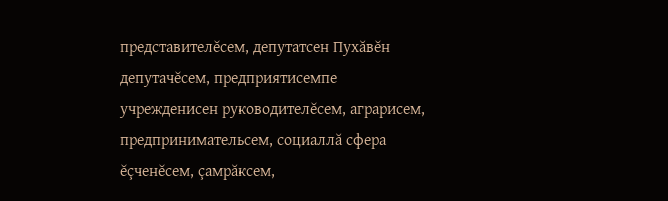представителĕсем, депутатсен Пухăвĕн депутачĕсем, предприятисемпе учрежденисен руководителĕсем, аграрисем, предпринимательсем, социаллă сфера ĕçченĕсем, çамрăксем,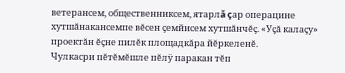ветерансем, общественниксем, ятарлă çар операцине хутшăнакансемпе вĕсен çемйисем хутшăнчĕç. «Уçă калаçу» проектăн ĕçне пилĕк площадкăра йĕркеленĕ.
Чулкасри пĕтĕмĕшле пĕлÿ паракан тĕп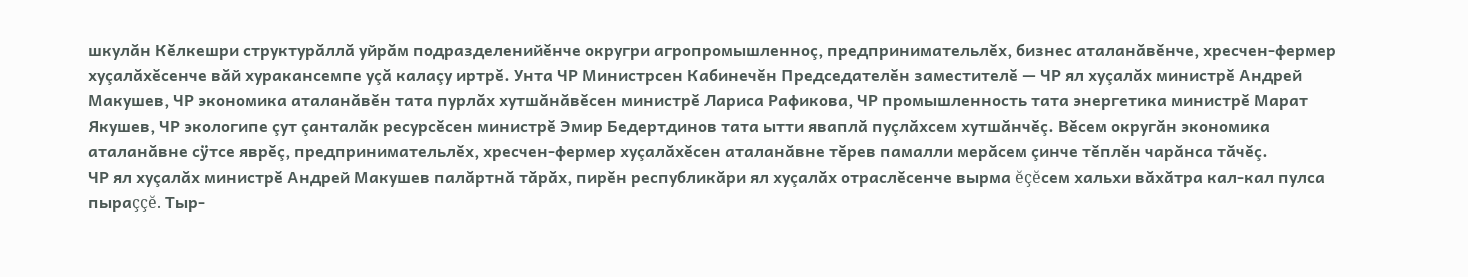шкулăн Кĕлкешри структурăллă уйрăм подразделенийĕнче округри агропромышленноç, предпринимательлĕх, бизнес аталанăвĕнче, хресчен-фермер хуçалăхĕсенче вăй хуракансемпе уçă калаçу иртрĕ. Унта ЧР Министрсен Кабинечĕн Председателĕн заместителĕ — ЧР ял хуçалăх министрĕ Андрей Макушев, ЧР экономика аталанăвĕн тата пурлăх хутшăнăвĕсен министрĕ Лариса Рафикова, ЧР промышленность тата энергетика министрĕ Марат Якушев, ЧР экологипе çут çанталăк ресурсĕсен министрĕ Эмир Бедертдинов тата ытти яваплă пуçлăхсем хутшăнчĕç. Вĕсем округăн экономика аталанăвне сÿтсе яврĕç, предпринимательлĕх, хресчен-фермер хуçалăхĕсен аталанăвне тĕрев памалли мерăсем çинче тĕплĕн чарăнса тăчĕç.
ЧР ял хуçалăх министрĕ Андрей Макушев палăртнă тăрăх, пирĕн республикăри ял хуçалăх отраслĕсенче вырма ĕçĕсем хальхи вăхăтра кал-кал пулса пыраççĕ. Тыр-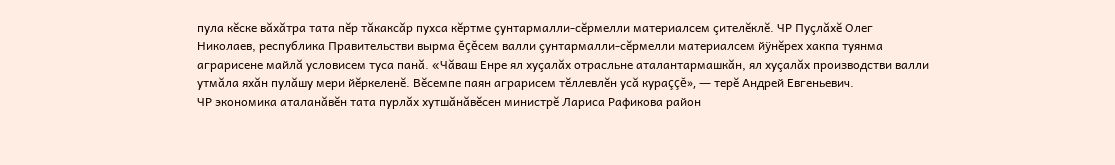пула кĕске вăхăтра тата пĕр тăкаксăр пухса кĕртме çунтармалли-сĕрмелли материалсем çителĕклĕ. ЧР Пуçлăхĕ Олег Николаев, республика Правительстви вырма ĕçĕсем валли çунтармалли-сĕрмелли материалсем йÿнĕрех хакпа туянма аграрисене майлă условисем туса панă. «Чăваш Енре ял хуçалăх отрасльне аталантармашкăн, ял хуçалăх производстви валли утмăла яхăн пулăшу мери йĕркеленĕ. Вĕсемпе паян аграрисем тĕллевлĕн усă кураççĕ», — терĕ Андрей Евгеньевич.
ЧР экономика аталанăвĕн тата пурлăх хутшăнăвĕсен министрĕ Лариса Рафикова район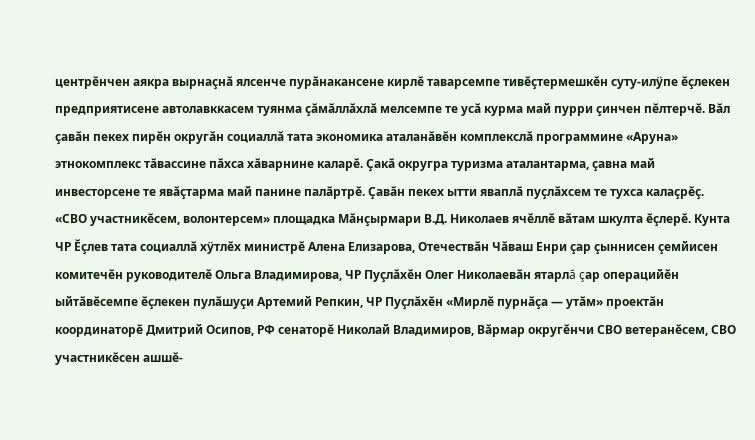центрĕнчен аякра вырнаçнă ялсенче пурăнакансене кирлĕ таварсемпе тивĕçтермешкĕн суту-илÿпе ĕçлекен предприятисене автолавккасем туянма çăмăллăхлă мелсемпе те усă курма май пурри çинчен пĕлтерчĕ. Вăл çавăн пекех пирĕн округăн социаллă тата экономика аталанăвĕн комплекслă программине «Аруна» этнокомплекс тăвассине пăхса хăварнине каларĕ. Çакă округра туризма аталантарма, çавна май инвесторсене те явăçтарма май панине палăртрĕ. Çавăн пекех ытти яваплă пуçлăхсем те тухса калаçрĕç.
«СВО участникĕсем, волонтерсем» площадка Мăнçырмари В.Д. Николаев ячĕллĕ вăтам шкулта ĕçлерĕ. Кунта ЧР Ĕçлев тата социаллă хÿтлĕх министрĕ Алена Елизарова, Отечествăн Чăваш Енри çар çыннисен çемйисен комитечĕн руководителĕ Ольга Владимирова, ЧР Пуçлăхĕн Олег Николаевăн ятарлă çар операцийĕн ыйтăвĕсемпе ĕçлекен пулăшуçи Артемий Репкин, ЧР Пуçлăхĕн «Мирлĕ пурнăçа — утăм» проектăн координаторĕ Дмитрий Осипов, РФ сенаторĕ Николай Владимиров, Вăрмар округĕнчи СВО ветеранĕсем, СВО участникĕсен ашшĕ-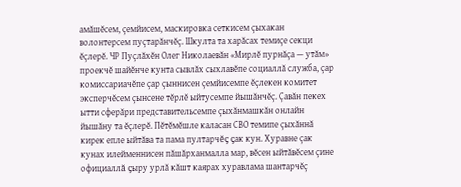амăшĕсем, çемйисем, маскировка сеткисем çыхакан волонтерсем пуçтарăнчĕç. Шкулта та харăсах темиçе секци ĕçлерĕ. ЧР Пуçлăхĕн Олег Николаевăн «Мирлĕ пурнăçа — утăм» проекчĕ шайĕнче кунта сывлăх сыхлавĕпе социаллă служба, çар комиссариачĕпе çар çыннисен çемйисемпе ĕçлекен комитет эксперчĕсем çынсене тĕрлĕ ыйтусемпе йышăнчĕç. Çавăн пекех ытти сферăри представительсемпе çыхăнмашкăн онлайн йышăну та ĕçлерĕ. Пĕтĕмĕшле каласан СВО темипе çыхăннă кирек епле ыйтăва та пама пултарчĕç çак кун. Хуравне çак кунах илейменнисен пăшăрханмалла мар, вĕсен ыйтăвĕсем çине официаллă çыру урлă кăшт каярах хуравлама шантарчĕç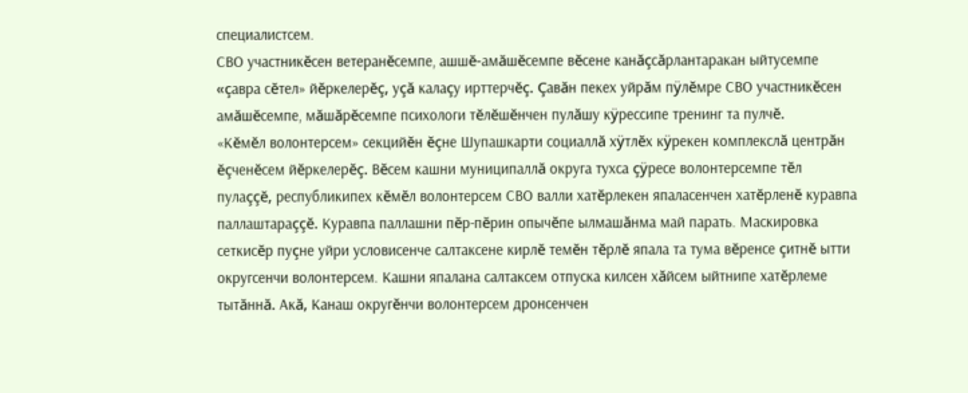специалистсем.
СВО участникĕсен ветеранĕсемпе, ашшĕ-амăшĕсемпе вĕсене канăçсăрлантаракан ыйтусемпе «çавра сĕтел» йĕркелерĕç, уçă калаçу ирттерчĕç. Çавăн пекех уйрăм пÿлĕмре СВО участникĕсен амăшĕсемпе, мăшăрĕсемпе психологи тĕлĕшĕнчен пулăшу кÿрессипе тренинг та пулчĕ.
«Кĕмĕл волонтерсем» секцийĕн ĕçне Шупашкарти социаллă хÿтлĕх кÿрекен комплекслă центрăн ĕçченĕсем йĕркелерĕç. Вĕсем кашни муниципаллă округа тухса çÿресе волонтерсемпе тĕл пулаççĕ, республикипех кĕмĕл волонтерсем СВО валли хатĕрлекен япаласенчен хатĕрленĕ куравпа паллаштараççĕ. Куравпа паллашни пĕр-пĕрин опычĕпе ылмашăнма май парать. Маскировка сеткисĕр пуçне уйри условисенче салтаксене кирлĕ темĕн тĕрлĕ япала та тума вĕренсе çитнĕ ытти округсенчи волонтерсем. Кашни япалана салтаксем отпуска килсен хăйсем ыйтнипе хатĕрлеме тытăннă. Акă, Канаш округĕнчи волонтерсем дронсенчен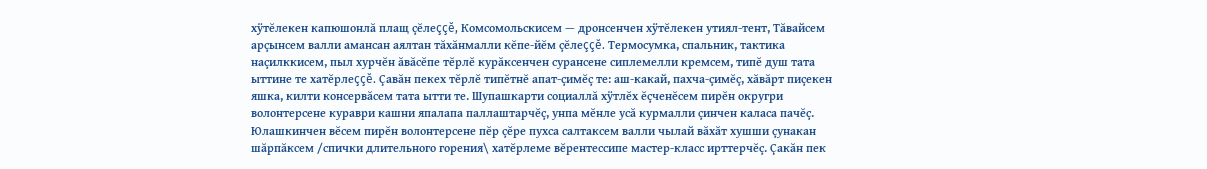хÿтĕлекен капюшонлă плащ çĕлеççĕ, Комсомольскисем — дронсенчен хÿтĕлекен утиял-тент, Тăвайсем арçынсем валли амансан аялтан тăхăнмалли кĕпе-йĕм çĕлеççĕ. Термосумка, спальник, тактика наçилккисем, пыл хурчĕн ăвăсĕпе тĕрлĕ курăксенчен сурансене сиплемелли кремсем, типĕ душ тата ыттине те хатĕрлеççĕ. Çавăн пекех тĕрлĕ типĕтнĕ апат-çимĕç те: аш-какай, пахча-çимĕç, хăвăрт пиçекен яшка, килти консервăсем тата ытти те. Шупашкарти социаллă хÿтлĕх ĕçченĕсем пирĕн округри волонтерсене кураври кашни япалапа паллаштарчĕç, унпа мĕнле усă курмалли çинчен каласа пачĕç. Юлашкинчен вĕсем пирĕн волонтерсене пĕр çĕре пухса салтаксем валли чылай вăхăт хушши çунакан шăрпăксем /спички длительного горения\ хатĕрлеме вĕрентессипе мастер-класс ирттерчĕç. Çакăн пек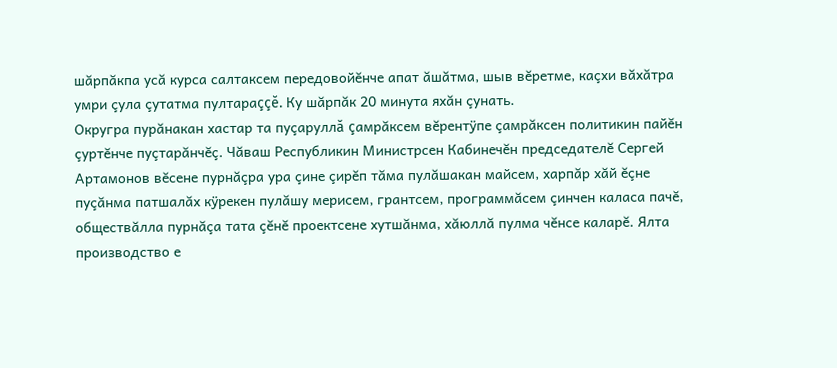шăрпăкпа усă курса салтаксем передовойĕнче апат ăшăтма, шыв вĕретме, каçхи вăхăтра умри çула çутатма пултараççĕ. Ку шăрпăк 20 минута яхăн çунать.
Округра пурăнакан хастар та пуçаруллă çамрăксем вĕрентÿпе çамрăксен политикин пайĕн çуртĕнче пуçтарăнчĕç. Чăваш Республикин Министрсен Кабинечĕн председателĕ Сергей Артамонов вĕсене пурнăçра ура çине çирĕп тăма пулăшакан майсем, харпăр хăй ĕçне пуçăнма патшалăх кÿрекен пулăшу мерисем, грантсем, программăсем çинчен каласа пачĕ, обществăлла пурнăçа тата çĕнĕ проектсене хутшăнма, хăюллă пулма чĕнсе каларĕ. Ялта производство е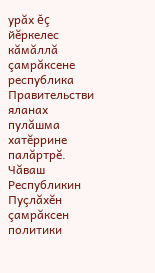урăх ĕç йĕркелес кăмăллă çамрăксене республика Правительстви яланах пулăшма хатĕррине палăртрĕ.
Чăваш Республикин Пуçлăхĕн çамрăксен политики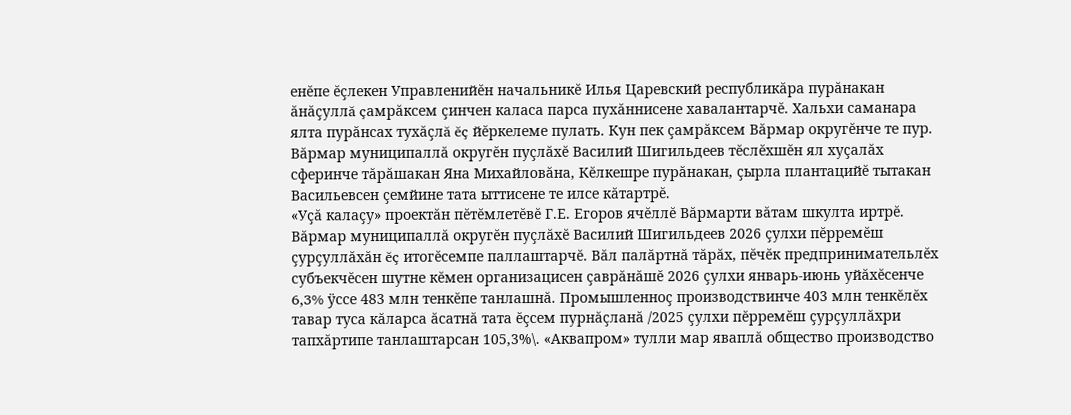енĕпе ĕçлекен Управленийĕн начальникĕ Илья Царевский республикăра пурăнакан ăнăçуллă çамрăксем çинчен каласа парса пухăннисене хавалантарчĕ. Хальхи саманара ялта пурăнсах тухăçлă ĕç йĕркелеме пулать. Кун пек çамрăксем Вăрмар округĕнче те пур. Вăрмар муниципаллă округĕн пуçлăхĕ Василий Шигильдеев тĕслĕхшĕн ял хуçалăх сферинче тăрăшакан Яна Михайловăна, Кĕлкешре пурăнакан, çырла плантацийĕ тытакан Васильевсен çемйине тата ыттисене те илсе кăтартрĕ.
«Уçă калаçу» проектăн пĕтĕмлетĕвĕ Г.Е. Егоров ячĕллĕ Вăрмарти вăтам шкулта иртрĕ. Вăрмар муниципаллă округĕн пуçлăхĕ Василий Шигильдеев 2026 çулхи пĕрремĕш çурçуллăхăн ĕç итогĕсемпе паллаштарчĕ. Вăл палăртнă тăрăх, пĕчĕк предпринимательлĕх субъекчĕсен шутне кĕмен организацисен çаврăнăшĕ 2026 çулхи январь-июнь уйăхĕсенче 6,3% ÿссе 483 млн тенкĕпе танлашнă. Промышленноç производствинче 403 млн тенкĕлĕх тавар туса кăларса ăсатнă тата ĕçсем пурнăçланă /2025 çулхи пĕрремĕш çурçуллăхри тапхăртипе танлаштарсан 105,3%\. «Аквапром» тулли мар яваплă общество производство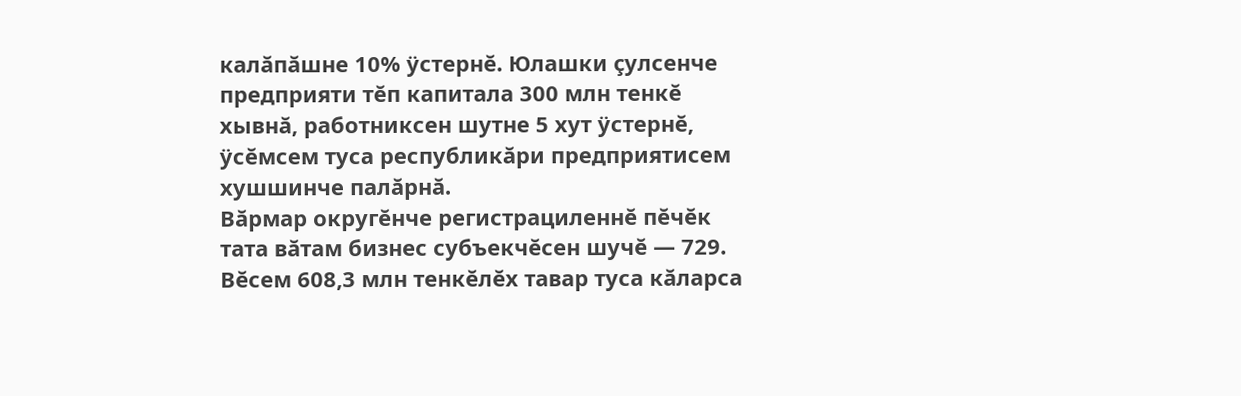калăпăшне 10% ÿстернĕ. Юлашки çулсенче предприяти тĕп капитала 300 млн тенкĕ хывнă, работниксен шутне 5 хут ÿстернĕ, ÿсĕмсем туса республикăри предприятисем хушшинче палăрнă.
Вăрмар округĕнче регистрациленнĕ пĕчĕк тата вăтам бизнес субъекчĕсен шучĕ — 729. Вĕсем 608,3 млн тенкĕлĕх тавар туса кăларса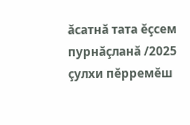ăсатнă тата ĕçсем пурнăçланă /2025 çулхи пĕрремĕш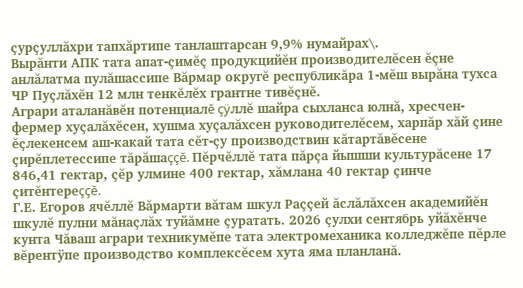çурçуллăхри тапхăртипе танлаштарсан 9,9% нумайрах\.
Вырăнти АПК тата апат-çимĕç продукцийĕн производителĕсен ĕçне анлăлатма пулăшассипе Вăрмар округĕ республикăра 1-мĕш вырăна тухса ЧР Пуçлăхĕн 12 млн тенкĕлĕх грантне тивĕçнĕ.
Аграри аталанăвĕн потенциалĕ çÿллĕ шайра сыхланса юлнă, хресчен-фермер хуçалăхĕсен, хушма хуçалăхсен руководителĕсем, харпăр хăй çине ĕçлекенсем аш-какай тата сĕт-çу производствин кăтартăвĕсене çирĕплетессипе тăрăшаççĕ. Пĕрчĕллĕ тата пăрçа йышши культурăсене 17 846,41 гектар, çĕр улмине 400 гектар, хăмлана 40 гектар çинче çитĕнтереççĕ.
Г.Е. Егоров ячĕллĕ Вăрмарти вăтам шкул Раççей ăслăлăхсен академийĕн шкулĕ пулни мăнаçлăх туйăмне çуратать. 2026 çулхи сентябрь уйăхĕнче кунта Чăваш аграри техникумĕпе тата электромеханика колледжĕпе пĕрле вĕрентÿпе производство комплексĕсем хута яма планланă.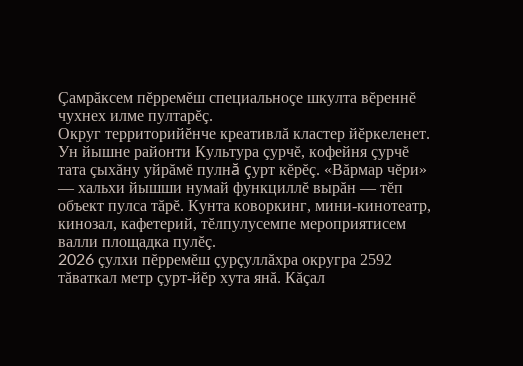Çамрăксем пĕрремĕш специальноçе шкулта вĕреннĕ чухнех илме пултарĕç.
Округ территорийĕнче креативлă кластер йĕркеленет. Ун йышне районти Культура çурчĕ, кофейня çурчĕ тата çыхăну уйрăмĕ пулнă çурт кĕрĕç. «Вăрмар чĕри» — хальхи йышши нумай функциллĕ вырăн — тĕп объект пулса тăрĕ. Кунта коворкинг, мини-кинотеатр, кинозал, кафетерий, тĕлпулусемпе мероприятисем валли площадка пулĕç.
2026 çулхи пĕрремĕш çурçуллăхра округра 2592 тăваткал метр çурт-йĕр хута янă. Кăçал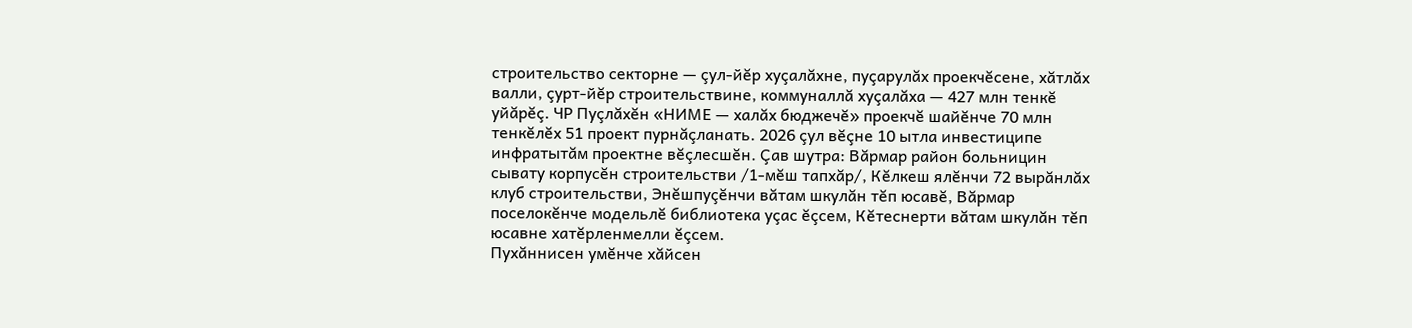строительство секторне — çул-йĕр хуçалăхне, пуçарулăх проекчĕсене, хăтлăх валли, çурт-йĕр строительствине, коммуналлă хуçалăха — 427 млн тенкĕ уйăрĕç. ЧР Пуçлăхĕн «НИМЕ — халăх бюджечĕ» проекчĕ шайĕнче 70 млн тенкĕлĕх 51 проект пурнăçланать. 2026 çул вĕçне 10 ытла инвестиципе инфратытăм проектне вĕçлесшĕн. Çав шутра: Вăрмар район больницин сывату корпусĕн строительстви /1-мĕш тапхăр/, Кĕлкеш ялĕнчи 72 вырăнлăх клуб строительстви, Энĕшпуçĕнчи вăтам шкулăн тĕп юсавĕ, Вăрмар поселокĕнче модельлĕ библиотека уçас ĕçсем, Кĕтеснерти вăтам шкулăн тĕп юсавне хатĕрленмелли ĕçсем.
Пухăннисен умĕнче хăйсен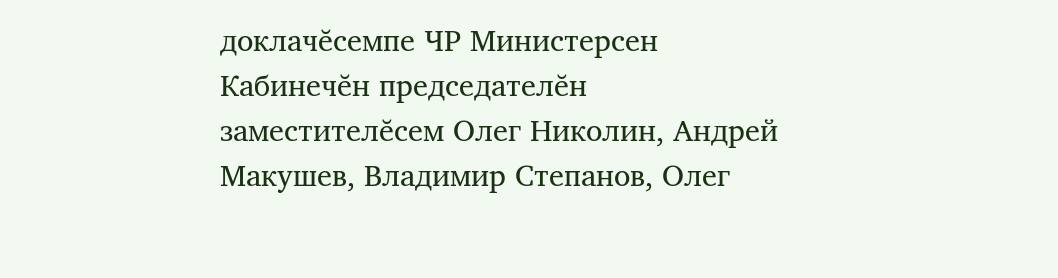доклачĕсемпе ЧР Министерсен Кабинечĕн председателĕн заместителĕсем Олег Николин, Андрей Макушев, Владимир Степанов, Олег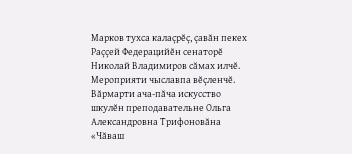Марков тухса калаçрĕç, çавăн пекех Раççей Федерацийĕн сенаторĕ Николай Владимиров сăмах илчĕ.
Мероприяти чыславпа вĕçленчĕ. Вăрмарти ача-пăча искусство шкулĕн преподавательне Ольга Александровна Трифоновăна «Чăваш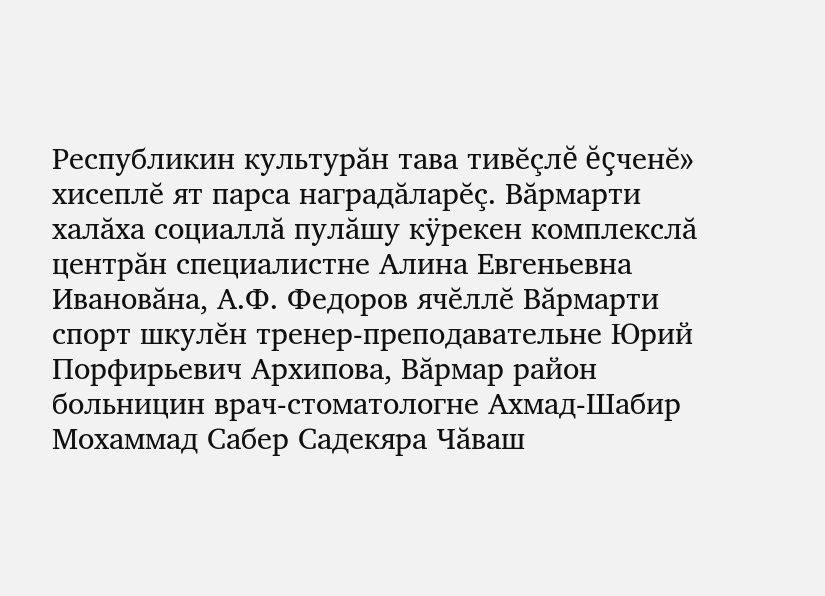Республикин культурăн тава тивĕçлĕ ĕçченĕ» хисеплĕ ят парса наградăларĕç. Вăрмарти халăха социаллă пулăшу кÿрекен комплекслă центрăн специалистне Алина Евгеньевна Ивановăна, А.Ф. Федоров ячĕллĕ Вăрмарти спорт шкулĕн тренер-преподавательне Юрий Порфирьевич Архипова, Вăрмар район больницин врач-стоматологне Ахмад-Шабир Мохаммад Сабер Садекяра Чăваш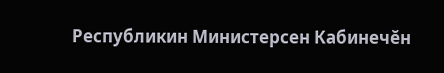Республикин Министерсен Кабинечĕн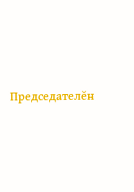Председателĕн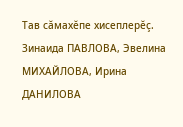Тав сăмахĕпе хисеплерĕç.
Зинаида ПАВЛОВА, Эвелина МИХАЙЛОВА, Ирина ДАНИЛОВА